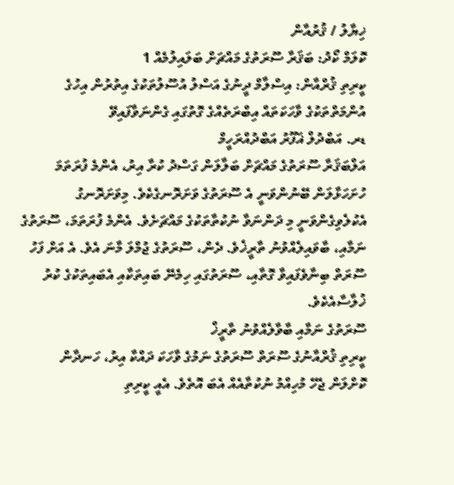ޚިޔާލު / ޤުރުއާން
ކޮލަމް ކޯދު: ބަޤަރާ ސޫރަތުގެ މައްޗަށް ބަލައިލުމެއް 1
ކީރިތި ޤުރްއާން: އިސްލާމް ދީނުގެ އަސްލު އުސޫލުތަކުގެ އިތުރުން އިހުގެ އުންމަތްތަކުގެ ވާހަކަތައް އިބްރަތެއްގެ ގޮތުގައި ގެންނަވާފައިވޭ
ޑރ. އަބްދުލް ޣަފޫރު އަބްދުއްރަހީމް
އަލްބަޤަރާ ސޫރަތުގެ މައްޗަށް ބަލާލަން ގަސްދު ކުރާ އިރު، އެންމެ ފުރަތަމަ ހުށަހަޅާލަން ބޭނުންވަނީ އެ ސޫރަތުގެ ވަށަރޮނގެކެވެ. މިވަށަރޮނގު އެކުލެވިގެންވަނީ މި ދަންނަވާ ނުކުތާތަކުގެ މައްޗަށެވެ. އެންމެ ފުރަތަމަ، ސޫރަތުގެ ނަމާއި، ބާވައިލެއްވުނު ތާރީޚެވެ. ދެން، ސޫރަތުގެ ޖުމްލަ މާނަ އެވެ. އެ އަށް ފަހު ސޫރަތް ބިނާވެފައިވާ ގޮތާއި، ސޫރަތުގައި ހިމެނޭ ބައިތަކާއި އެބައިތަކުގެ ކުރު ޚުލާސާއެކެވެ.
ސޫރަތުގެ ނަމާއި ބާވާލެއްވުނު ތާރީޚް
ކީރިތި ޤުރްއާނުގެ ސޫރަތް ސޫރަތުގެ ނަމުގެ ވާހަކަ ދައްކާ އިރު، ހަނދާން ކޮށްލަން ޖެހޭ މުހިއްމު ނުކުތާއެއް އެބަ އޮތެވެ. އެއީ ކީރިތި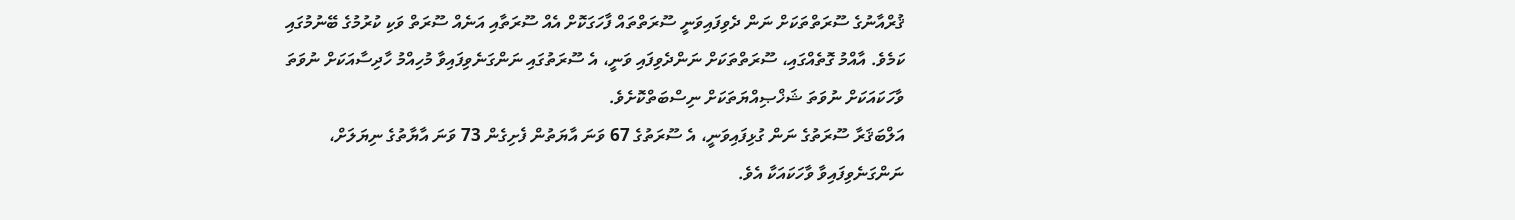ޤުރްއާނުގެ ސޫރަތްތަކަށް ނަން ދެވިފައިވަނީ ސޫރަތްތައް ފާހަގަކޮށް އެއް ސޫރަތާއި އަނެއް ސޫރަތް ވަކި ކުރުމުގެ ބޭނުމުގައި ކަމެވެ. އާއްމު ގޮތެއްގައި، ސޫރަތްތަކަށް ނަންދެވިފައި ވަނީ، އެ ސޫރަތުގައި ނަންގަނެވިފައިވާ މުހިއްމު ހާދިސާއަކަށް ނުވަތަ ވާހަކައަކަށް ނުވަތަ ޝަޚްޞިއްޔަތަކަށް ނިސްބަތްކޮށެވެ.
އަލްބަޤަރާ ސޫރަތުގެ ނަން ގުޅިފައިވަނީ، އެ ސޫރަތުގެ 67 ވަނަ އާޔަތުން ފެށިގެން 73 ވަނަ އާޔާތުގެ ނިޔަލަށް، ނަންގަނެވިފައިވާ ވާހަކައަކާ އެވެ.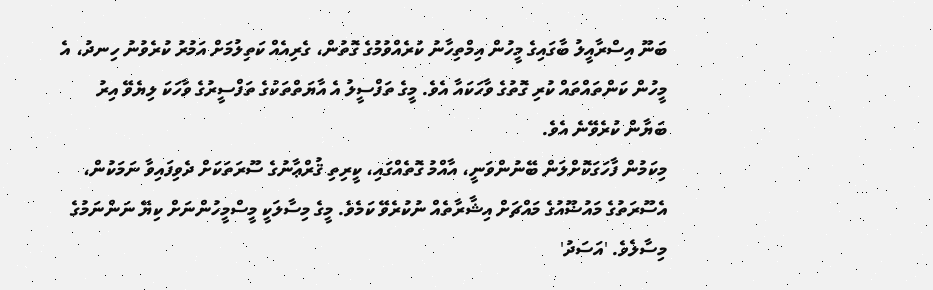ބަނޫ އިސްރާއީލު ބާގައިގެ މީހުން އިމްތިހާނު ކުރެއްވުމުގެ ގޮތުން، ގެރިއެއް ކަތިލުމަށް އަމުރު ކުރެވުނު ހިނދު، އެ މީހުން ކަންތައްތައް ކުރި ގޮތުގެ ވާހަކައާ އެވެ. މީގެ ތަފްސީލު އެ އާޔަތްތަކުގެ ތަފްސީރުގެ ވާހަކަ ލިޔެވޭ އިރު ބަޔާން ކުރެވޭނެ އެވެ.
މިކަމުން ފާހަގަކޮށްލަން ބޭނުންވަނީ، އާއްމު ގޮތެއްގައި، ކީރިތި ޤުރްޢާނުގެ ސޫރަތަކަށް ދެވިފައިވާ ނަމަކުން، އެސޫރަތުގެ މައުޟޫއުގެ މައްޗަށް އިޝާރާތެއް ނުކުރެވޭ ކަމެވެ. މީގެ މިސާލަކީ މީސްމީހުންނަށް ކިޔޭ ނަންނަމުގެ މިސާލެވެ. 'އަސަދު'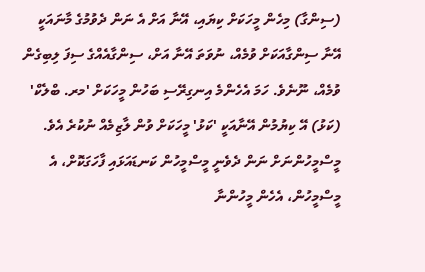(ސިންގާ) މިހެން މީހަކަށް ކިޔައި، އޭނާ އަށް އެ ނަން ދެވުމުގެ މާނައަކީ އޭނާ ސިންގާއަކަށް ވުމެއް، ނުވަތަ އޭނާ އަށް، ސިންގާއެއްގެ ސިފަ ލިބިގެން ވުމެއް، ނޫނެވެ. ހަމަ އެހެންމެ އިނގިރޭސި ބަހުން މީހަކަށް 'މރ. ބްލެކް' (ކަޅު) އޭ ކިޔުމުން އޭނާއަކީ 'ކަޅު' މީހަކަށް ވުން ލާޒިމެއް ނުކުރެ އެވެ.
މީސްމީހުންނަށް ނަން ދެވެނީ މީސްމީހުން ކަނޑައަޅައި ފާހަގަކޮށް، އެ މީސްމީހުން، އެހެން މީހުންނާ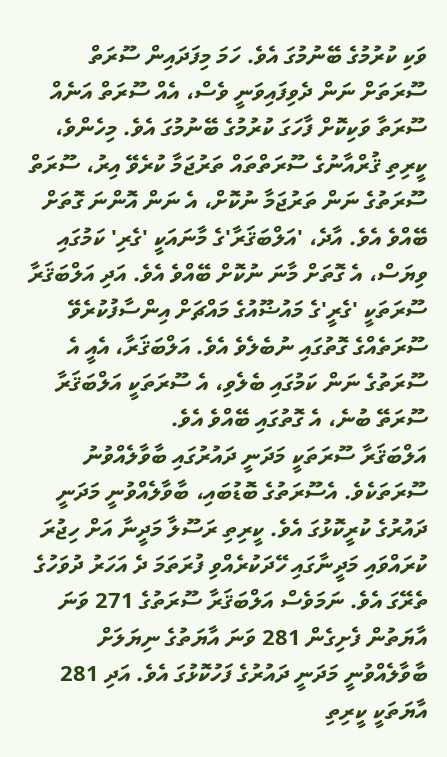ވަކި ކުރުމުގެ ބޭނުމުގަ އެވެ. ހަމަ މިފަދައިން ސޫރަތް ސޫރަތަށް ނަން ދެވިފައިވަނީ ވެސް، އެއް ސޫރަތް އަނެއް ސޫރަތާ ވަކިކޮށް ފާހަގަ ކުރުމުގެ ބޭނުމުގަ އެވެ. މިހެންވެ، ކީރިތި ޤުރްއާނުގެ ސޫރަތްތައް ތަރުޖަމާ ކުރެވޭ އިރު، ސޫރަތް ސޫރަތުގެ ނަން ތަރުޖަމާ ނުކޮށް، އެ ނަން އޮންނަ ގޮތަށް ބޭއްވެ އެވެ. އާދެ، 'އަލްބަޤަރާ'ގެ މާނައަކީ 'ގެރި' ކަމުގައި ވިޔަސް، އެ ގޮތަށް މާނަ ނުކޮށް ބޭއްވެ އެވެ. އަދި އަލްބަޤަރާ ސޫރަތަކީ 'ގެރީ'ގެ މައުޟޫއުގެ މައްޗަށް އިންސާފުކުރެވޭ ސޫރަތެއްގެ ގޮތުގައި ނުބެލެވެ އެވެ. އަލްބަޤަރާ، އެއީ އެ ސޫރަތުގެ ނަން ކަމުގައި ބެލެވި، އެ ސޫރަތަކީ އަލްބަޤަރާ ސޫރަތޭ ބުނެ، އެ ގޮތުގައި ބޭއްވެ އެވެ.
އަލްބަޤަރާ ސޫރަތަކީ މަދަނީ ދައުރުގައި ބާވާލެއްވުނު ސޫރަތަކެވެ. އެސޫރަތުގެ ބޮޑުބައި، ބާވާލެއްވުނީ މަދަނީ ދައުރުގެ ކުރީކޮޅުގަ އެވެ. ކީރިތި ރަސޫލާ މަދީނާ އަށް ހިޖުރަ ކުރައްވައި މަދީނާގައި ހޭދަކުރެއްވި ފުރަތަމަ ދެ އަހަރު ދުވަހުގެ ތެރޭގަ އެވެ. ނަމަވެސް އަލްބަޤަރާ ސޫރަތުގެ 271 ވަނަ އާޔަތުން ފެށިގެން 281 ވަނަ އާޔަތުގެ ނިޔަލަށް ބާވާލެއްވުނީ މަދަނީ ދައުރުގެ ފަހުކޮޅުގަ އެވެ. އަދި 281 އާޔަތަކީ ކީރިތި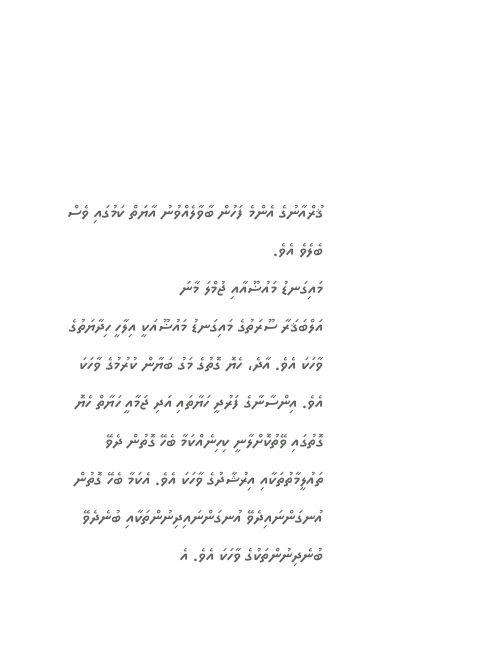ޤުރްއާނުގެ އެންމެ ފަހުން ބާވާލެއްވުނު އާޔަތް ކަމުގައި ވެސް ބެލެވެ އެވެ.
މައިގަނޑު މައުޟޫއާއި ޖުމްލަ މާނަ
އަލްބަޤަރާ ސޫރަތުގެ މައިގަނޑު މައުޟޫއަކީ އިލާހީ ހިދާޔަތުގެ ވާހަކަ އެވެ. އާދެ، ހެޔޮ ގޮތުގެ މަގު ބަޔާން ކުރުމުގެ ވާހަކަ އެވެ. އިންސާނާގެ ފަރުދީ ހަޔާތައި އަދި ޖަމާއީ ހަޔާތް ހެޔޮ ގޮތުގައި ވޭތުކޮށްލާނީ ކިހިނެއްކަމާ ބެހޭ ގޮތުން ދެވޭ ތައުލީމާތުތަކާއި އިރުޝާދުގެ ވާހަކަ އެވެ. އެކަމާ ބެހޭ ގޮތުން އުނގަންނައިދެވޭ އުނގަންނައިދިނުންތަކާއި ބުނެދެވޭ ބުނެދިނުންތަކުގެ ވާހަކަ އެވެ. އެ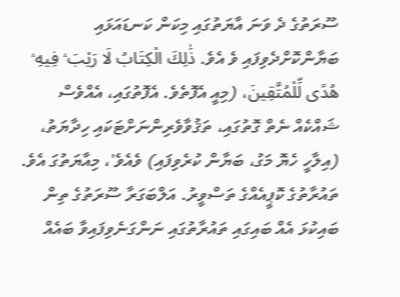ސޫރަތުގެ ދެ ވަނަ އާޔަތުގައި މިކަން ކަނޑައަޅައި ބަޔާންކޮށްދެވިފައި ވެ އެވެ. ذَٰلِكَ الْكِتَابُ لَا رَيْبَ ۛ فِيهِ ۛ هُدًى لِّلْمُتَّقِينَ، (މިއީ އެފޮތެވެ. އެފޮތުގައި، އެއްވެސް ޝައްކެއް ނެތް ގޮތުގައި، ތަޤުވާވެރިންނަށްޓަކައި ހިދާޔަތު، (އިލާހީ ހެޔޮ މަގު، ބަޔާން ކުރެވިފައި) ވެއެވެ'، މިއާޔަތުގަ އެވެ.
ތައުރާތުގެ ކޮޕީއެއްގެ ތަސްވީރު. އަލްބަގަރާ ސޫރަތުގެ ތިން ބައިކުޅަ އެއް ބައިގައި ތައުރާތުގައި ނަންގަނެވިފައިވާ ބައެއް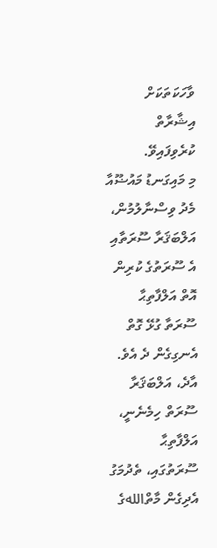ވާހަކަތަކަށް އިޝާރާތް ކުރެވިފައިވޭ.
މި މައިގަނޑު މައުޟޫއާ މެދު ވިސްނާލުމުން، އަލްބަޤަރާ ސޫރަތާއި އެ ސޫރަތުގެ ކުރިން އޮތް އަލްފާތިޙާ ސޫރަތާ ގުޅޭ ގޮތް އެނގިގެން ދެ އެވެ. އާދެ، އަލްބަޤަރާ ސޫރަތް ހިމެނެނީ، އަލްފާތިޙާ ސޫރަތުގައި، ތެދުމަގު އެދިގެން މާތްاللهގެ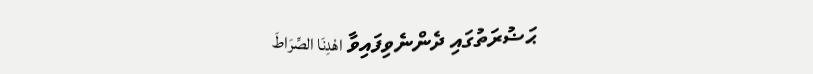ޙަޟުރަތުގައި ދެންނެވިފައިވާ اهْدِنَا الصِّرَاطَ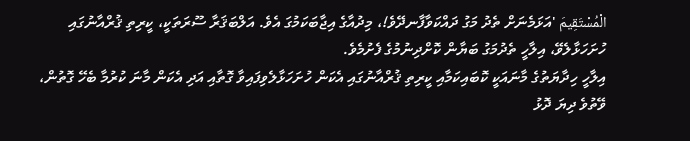الْمُسْتَقِيمَ 'އަޅަމެނަށް ތެދު މަގު ދައްކަވާފާނދޭވެ!، މިދުއާގެ އިޖާބަކަމުގަ އެވެ. އަލްބަޤަރާ ސޫރަތަކީ، ކީރިތި ޤުރްއާނުގައި ހުށަހަޅާލެވޭ، އިލާހީ ތެދުމަގު ބަޔާން ކޮށްދިނުމުގެ ފެށުމެވެ.
އިލާހީ ހިދާޔަތުގެ މާނައަކީ ކޮބައިކަމާއި ކީރިތި ޤުރްއާނުގައި އެކަން ހުށަހަޅާލެވިފައިވާ ގޮތާއި އަދި އެކަން މާނަ ކުރުމާ ބެހޭ ގޮތުން، ވޭތުވެ ދިޔަ ދޮޅު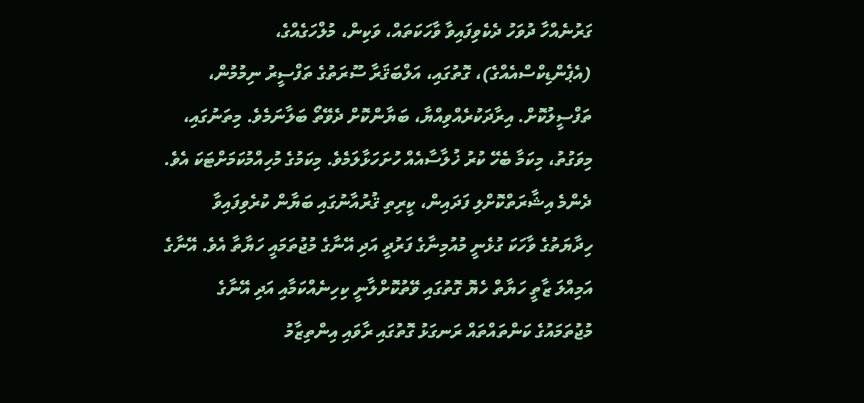ގަރުނެއްހާ ދުވަހު ދެކެވިފައިވާ ވާހަކަތައް، ވަކިން، މުލްހަގެއްގެ، (އެޕެންޑިކްސްއެއްގެ)، ގޮތުގައި، އަލްބަޤަރާ ސޫރަތުގެ ތަފްސީރު ނިމުމުން، ތަފްސީލުކޮށް. އިރާދަކުރެއްވިއްޔާ، ބަޔާންކޮށް ދެވޭތޯ ބަލާނަމެވެ. މިތަނުގައި، މިވަގުތު، މިކަމާ ބެހޭ ކުރު ޚުލާސާއެއް ހުށަހަޅާލަމެވެ. މިކަމުގެ މުހިއްމުކަމަށްޓަކަ އެވެ.
ދެންމެ އިޝާރަތްކޮށްލި ފަދައިން، ކީރިތި ޤުރުއާނުގައި ބަޔާން ކުރެވިފައިވާ ހިދާޔަތުގެ ވާހަކަ ގުޅެނީ މުއުމިނާގެ ފަރުދީ އަދި އޭނާގެ މުޖުތަމައީ ހަޔާތާ އެވެ. އޭނާގެ އަމިއްލަ ޒާތީ ހަޔާތް ހެޔޮ ގޮތުގައި ވޭތުކޮށްލާނީ ކިހިނެއްކަމާއި އަދި އޭނާގެ މުޖުތަމައުގެ ކަންތައްތައް ރަނގަޅު ގޮތުގައި ރާވައި އިންތިޒާމު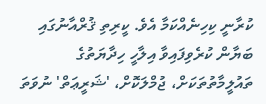ކުރާނީ ކިހިނެއްކަމާ އެވެ. ކީރިތި ޤުރްއާނުގައި ބަޔާން ކުރެވިފައިވާ އިލާހީ ހިދާޔަތުގެ ތައުލީމާތުތަކަށް، ޖުމްލަކޮށް، 'ޝަރީޢަތް' ނުވަތަ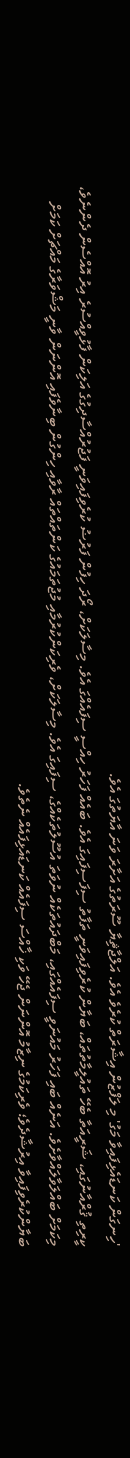'ހިނގަން ކަނޑައެޅިފައިވާ މަގު' މި ލަފްޒުން އިޝާރަތް ކުރެވެ އެވެ. އަލްޖާޘިޔާ ސޫރަތުގެ އަށާރަ ވަނަ އާޔަތުގަ އެވެ.
ކީރިތި ޤުރްއާނުގައި، ޝަރީއަތާ ބެހޭ ތައުލީމާތުތައް، ބަޔާން ކުރެވިފައިވަނީ ތަފާތު ސިފަސިފައިގަ އެވެ. ބައެއް ފަހަރު ހިއްސީ ސިފައެއްގަ އެވެ. މިސާލަކަށް، ރޯދަ ހިފުން ފަރުޟު ކުރެވިފައިވަނީ ފަޖުރުއްސާދިގުގެ އަލިކަން ފާޅުވީއްސުރެ އިރު އޮއްސެން ދެންނެވެ، މިކަމަށް ބައްލަވާލައްވާށެވެ. އަނެއް ބައި ފަހަރު މައުނަވީ ސިފައެއްގައި، މަބްދައުތަކެއް ނުވަތަ އުސޫލުތަކެއްގެ، ސިފައިގަ އެވެ. މިސާލަކަށް، ވެރިކަންކުރުމާއި މުޖުތަމައުގެ ކަންތައްތައް ރާވާއި ހިންގުން ބިނާވެފައި އޮންނަން ވާނީ މަޝްވަރާގެ މައްޗަށް ކަމަށް ބަޔާންކުރެވިފައިވާ އިރުޝާދެވެ؛ ވެރިކަމުގެ ނިޒާމު އޮންނަން ޖެހޭ ވަކި ޚާއްސަ ސިފައެއް ކަނޑައެޅިފައެއް ނެތެވެ.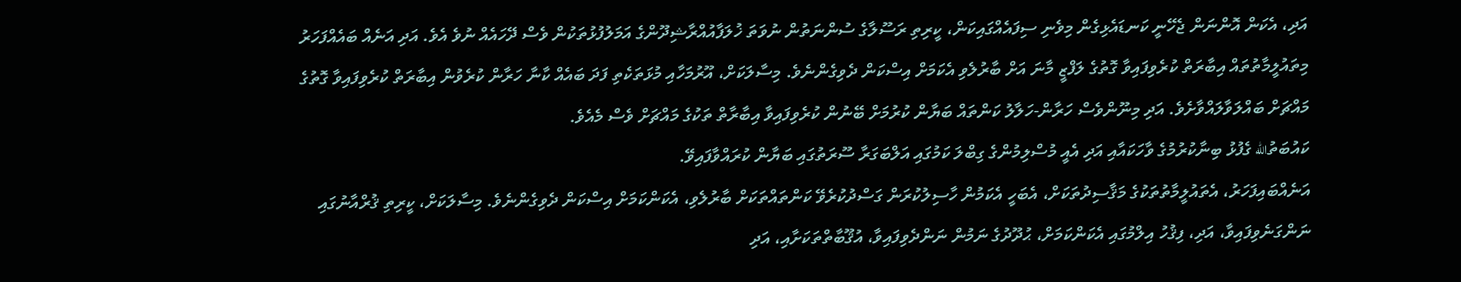އަދި، އެކަން އޮންނަން ޖެހޭނީ ކަނޑައެޅިގެން މިވެނި ސިފައެއްގައިކަން، ކީރިތި ރަސޫލާގެ ސުންނަތުން ނުވަތަ ޚުލަފާއުއްރާޝިދޫންގެ އަމަލުފުޅުތަކުން ވެސް ދޭހައެއް ނުވެ އެވެ. އަދި އަނެއް ބައެއްފަހަރު މިތައުލީމާތުތައް އިބާރަތް ކުރެވިފައިވާ ގޮތުގެ ލަފްޒީ މާނަ އަށް ބާރުލެވި އެކަމަށް އިސްކަން ދެވިގެންނެވެ. މިސާލަކަށް، އޫރުމަހާއި މުޅަތަކެތި ފަދަ ބައެއް ކާނާ ހަރާން ކުރެވުން އިބާރަތް ކުރެވިފައިވާ ގޮތުގެ މައްޗަށް ބައްލަވާލައްވާށެވެ. އަދި މިނޫންވެސް ހަރާން-ހަލާލު ކަންތައް ބަޔާން ކުރުމަށް ބޭނުން ކުރެވިފައިވާ އިބާރާތް ތަކުގެ މައްޗަށް ވެސް މެއެވެ.
ކައުބަތުالله ގެފުޅު ބިނާކުރުމުގެ ވާހަކައާއި އަދި އެއީ މުސްލިމުންގެ ގިބްލަ ކަމުގައި އަލްބަގަރާ ސޫރަތުގައި ބަޔާން ކުރައްވާފައިވޭ.
އަނެއްބައިފަހަރު، އެތައުލީމާތުތަކުގެ މަޤާސިދުތަކަށް، އެބަހީ އެކަމުން ހާސިލުކުރަން ގަސްދުކުރެވޭ ކަންތައްތަކަށް ބާރުލެވި، އެކަންކަމަށް އިސްކަން ދެވިގެންނެވެ. މިސާލަކަށް، ކީރިތި ޤުރްއާނުގައި ނަންގަނެވިފައިވާ، އަދި، ފިޤުހު އިލްމުގައި އެކަންކަމަށް، ޙުދޫދުގެ ނަމުން ނަންދެވިފައިވާ، އުޤޫބާތްތަކަށާއި، އަދި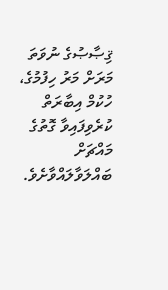ޤިޞާޞުގެ ނުވަތަ މަރަށް މަރު ހިފުމުގެ، ހުކުމް އިބާރަތް ކުރެވިފައިވާ ގޮތުގެ މައްޗަށް ބައްލަވާލައްވާށެވެ.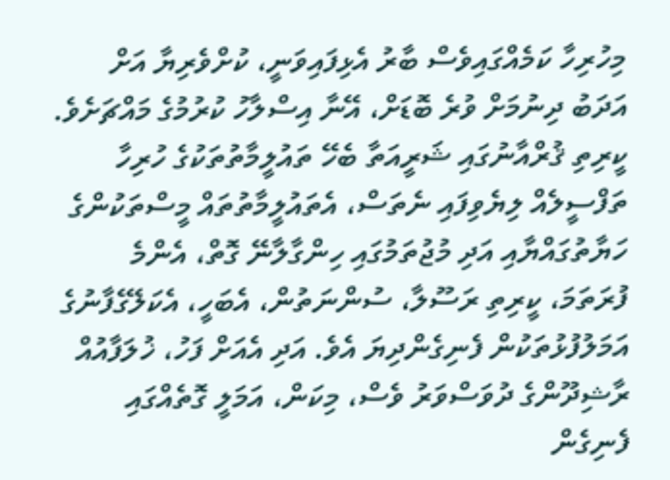މިހުރިހާ ކަމެއްގައިވެސް ބާރު އެޅިފައިވަނީ، ކުށްވެރިޔާ އަށް އަދަބު ދިނުމަށް ވުރެ ބޮޑަށް، އޭނާ އިސްލާހު ކުރުމުގެ މައްޗަށެވެ.
ކީރިތި ޤުރްއާނުގައި ޝަރީއަތާ ބެހޭ ތައުލީމާތުތަކުގެ ހުރިހާ ތަފްސީލެއް ލިޔެވިފައި ނެތަސް، އެތައުލީމާތުތައް މީސްތަކުންގެ ހަޔާތުގައްޔާއި އަދި މުޖުތަމުގައި ހިންގާލާނޭ ގޮތް، އެންމެ ފުރަތަމަ، ކީރިތި ރަސޫލާ، ސުންނަތުން، އެބަހީ، އެކަލޭގެފާނުގެ އަމަލުފުޅުތަކުން ފެނިގެންދިޔަ އެވެ. އަދި އެއަށް ފަހު، ޚުލަފާއުއް ރާޝިދޫންގެ ދުވަސްވަރު ވެސް، މިކަން، އަމަލީ ގޮތެއްގައި ފެނިގެން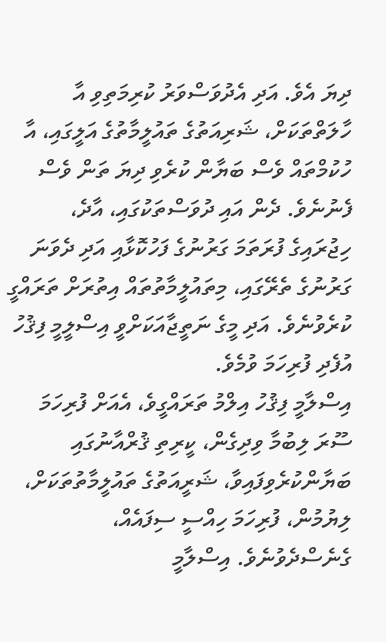ދިޔަ އެވެ. އަދި އެދުވަސްވަރު ކުރިމަތިވި އާ ހާލަތްތަކަށް، ޝަރިއަތުގެ ތައުލީމާތުގެ އަލީގައި، އާ ހުކުމްތައް ވެސް ބަޔާން ކުރެވި ދިޔަ ތަން ވެސް ފެނުނެވެ. ދެން އައި ދުވަސްތަކުގައި، އާދެ، ހިޖުރައިގެ ފުރަތަމަ ގަރުނުގެ ފަހުކޮޅާއި އަދި ދެވަނަ ގަރުނުގެ ތެރޭގައި، މިތައުލީމާތުތައް އިތުރަށް ތަރައްގީ ކުރެވުނެވެ. އަދި މީގެ ނަތީޖާއަކަށްވީ އިސްލީމީ ފިޤުހު އުފެދި ފުރިހަމަ ވުމެވެ.
އިސްލާމީ ފިޤުހު އިލްމު ތަރައްގީވެ، އެއަށް ފުރިހަމަ ސޫރަ ލިބުމާ ވިދިގެން، ކީރިތި ޤުރްއާނުގައި ބަޔާންކުރެވިފައިވާ، ޝަރީއަތުގެ ތައުލީމާތުތަކަށް، ލިޔުމުން، ފުރިހަމަ ހިއްސީ ސިފައެއް، ގެނެސްދެވުނެވެ. އިސްލާމީ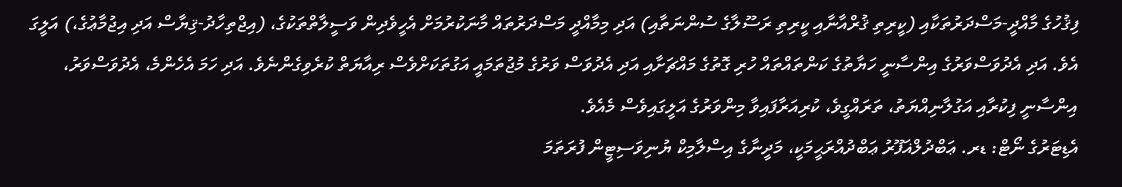ފިޤުހުގެ މާއްދީ-މަސްދަރުތަކާއި (ކީރިތި ޤުރްއާނާއި ކީރިތި ރަސޫލާގެ ސުންނަތާއި) އަދި މިމާއްދީ މަސްދަރުތައް މާނަކުރުމަށް އެހީވެދިން ވަސީލާތްތަކުގެ، (އިޖްތިހާދު-ޤިޔާސް އަދި އިޖުމާޢުގެ،) އަލީގަ އެވެ. އަދި އެދުވަސްވަރުގެ އިންސާނީ ހަޔާތުގެ ކަންތައްތައް ހުރި ގޮތުގެ މައްޗަށާއި އަދި އެދުވަސް ވަރުގެ މުޖުތަމައީ އަގުތަކަށްވެސް ރިއާޔަތް ކުރެވިގެންނެވެ. އަދި ހަމަ އެހެންމެ، އެދުވަސްވަރު، އިންސާނީ ފިކުރާއި އަގުލާނިއްޔަތު، ތަރައްގީވެ، ކުރިއަރާފައިވާ މިންވަރުގެ އަލީގައިވެސް މެއެވެ.
އެޑިޓަރުގެ ނޯޓް: ޑރ. ޢަބްދުލްޣަފޫރު ޢަބްދުއްރަޙީމަކީ، މަދީނާގެ އިސްލާމިކް ޔުނިވަސިޓީން ފުރަތަމަ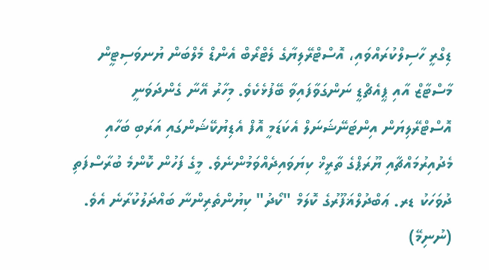ޑިގްރީ ހާސިލްކުރައްވައި، އޮސްޓްރޭލިޔާގެ ލެޓްރޯބް އެންޑް މެލްބަން ޔުނވަސިޓީން މާސްޓާޒް އާއި ޕީއެޗްޑީ ނަންގަވާފައިވާ ބޭފުޅެކެވެ. މިހާރު އޭނާ ގެންދަވަނީ އޮސްޓްރޭލިޔަން އިންޓަނޭޝަނަލް އެކަޑަމީ އޮފް އެޑިޔުކޭޝަންގައި އަރަބި ބަހާއި މެދުއިރުމައްޗާއި ޔޫރަޕްގެ ތާރީޚް ކިޔަވައިދެއްވަމުންނެވެ. މީގެ ފަހުން ކޮންމެ ބުރާސްފަތި ދުވަހަކު ޑރ. ޢަބްދުލްޣަފޫރުގެ ކޮލަމް "ކޯދު" ކިޔުންތެރިންނާ ބައްދަލުކުރާނެ އެވެ.
(ނުނިމޭ)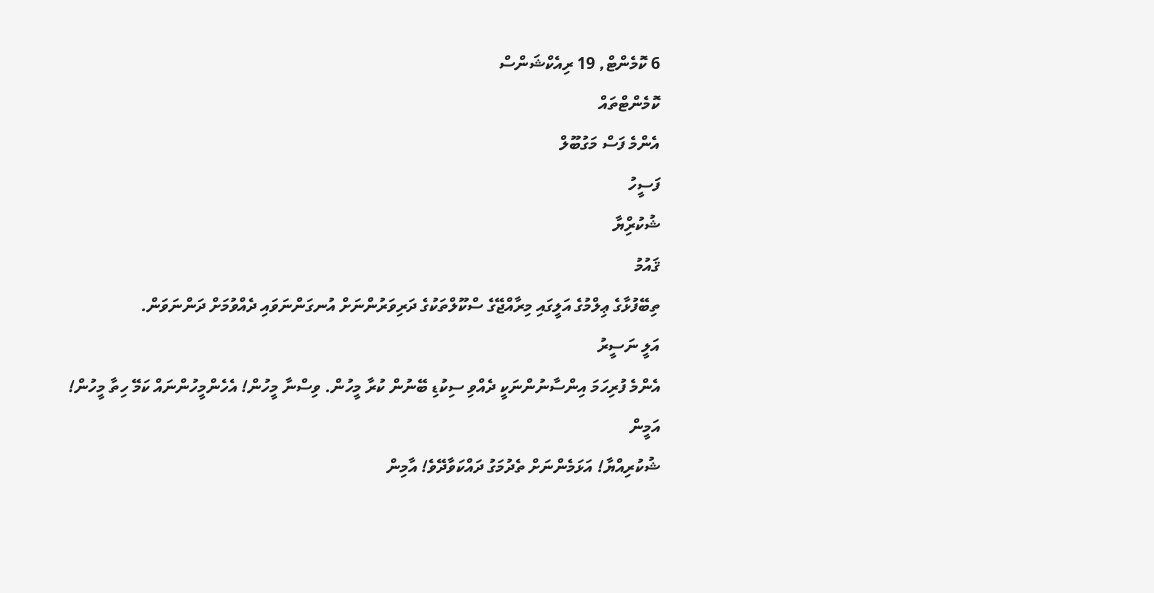6 ކޮމެންޓް, 19 ރިއެކްޝަންސް
ކޮމެންޓްތައް
އެންމެ ފަސް މަގުބޫލް
ފަސީހު
ޝުކުރިްޔާ
ޤައުމު
ތިބޭފުޅާގެ ޢިލްމުގެ އަލީގައި މިރާއްޖޭގެ ސްކޫލްތަކުގެ ދަރިވަރުންނަށް އުނގަންނަވައި ދެއްވުމަށް ދަންނަވަން.
އަލީ ނަސީރު
އެންމެ ފުރިހަމަ އިންސާނުންނަކީ ދެއްވި ސިކުޑި ބޭނުން ކުރާ މީހުން. ވިސްނާ މީހުން! އެހެންމީހުންނައް ކަމޭ ހިތާ މީހުން!
އަމީން
ޝުކުރިއްޔާ! އަޅަމެންނަށް ތެދުމަގު ދައްކަވާދޭވެ! އާމިން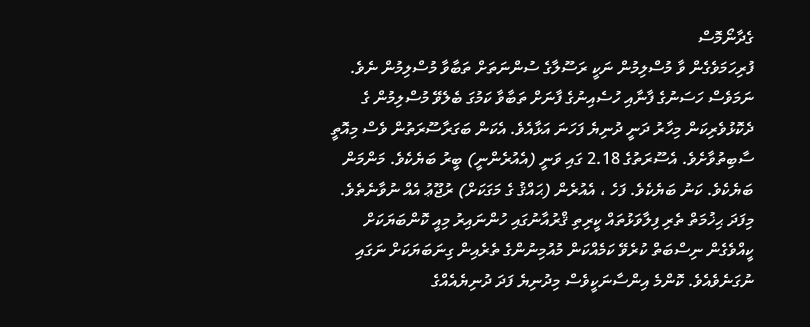ގެދާނޯމޮސް
ފުރިހަމަވެގެން ވާ މުސްލިމުން ނަކީ ރަސޫލާގެ ސުންނަތަށް ތަބާވާ މުސްލިމުން ނެވެ. ނަމަވެސް ހަސަނުގެ ފާނާއި ހުސެއިނުގެ ފާނަށް ތަބާވާ ކަމުގަ ބެލެވޭ މުސްލިމުން ގެ ދެކޮޅުވެރިކަން މިހާރު ދަނީ ދުނިޔެ ފަހަނަ އަޅާއެވެ. އެކަން ބަގަރާސޫރަތުން ވެސް މިއޮތީ ސާބިތުވާށެވެ. އެސޫރަތުގެ 2.18 ގައި ވަނީ (އެއުރެންނީ) ބީރު ބަޔެކެވެ. މަންމަން ބަޔެކެވެ. ކަނު ބަޔެކެވެ. ފަހެ ، އެއުރެން (ޙައްޤު ގެ މަގަކަށް) ރުޖޫޢު އެއް ނުވާނެތެވެ. މިފަދަ ޙިޚުމަތް ތެރި ފިލާވަޅުތައް ކީރިތި ޤްރުއާނުގައި ހުންނައިރު މިއީ ކޮންބަޔަކަށް ކީއްވެގެން ނިސްބަތް ކުރެވޭ ކަމެއްކަން މުއުމިނުންގެ ތެރެއިން ގިނަބަޔަކަށް ނަގައި ނުގަނެވެއެވެ. ކޮންމެ އިންސާނަކީވެސް މިދުނިޔެ ފަދަ ދުނިޔެއެއްގެ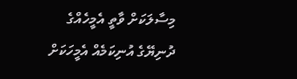މިސާލަކަށް ވާތީ އެމީހެއްގެ ދުނިޔޭގެ އުނިކަމެއް އެމީހަކަށް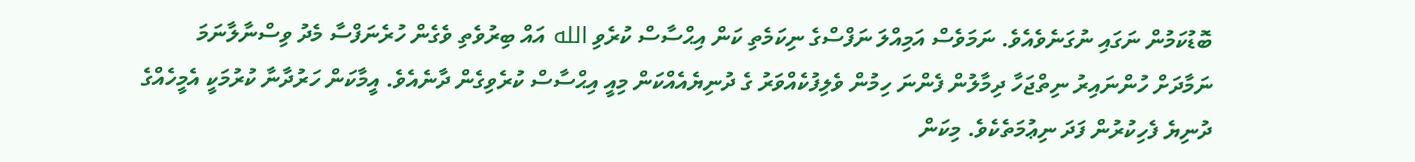ބޮޑުކަމުން ނަގައި ނުގަނެވެއެވެ. ނަމަވެސް އަމިއްލަ ނަފްސްގެ ނިކަމެތި ކަން އިޙްސާސް ކުރެވި الله އައް ބިރުވެތި ވެގެން ހުރެނަފްސާ މެދު ވިސްނާލާނަމަ ނަމާދަށް ހުންނައިރު ނިތްޖަހާ ދިމާލުން ފެންނަ ހިމުން ވެލިފުކެއްވަރު ގެ ދުނިޔެއެއްކަން މިއީ އިޙްސާސް ކުރެވިގެން ދާނެއެވެ. އީމާކަން ހަރުދާނާ ކުރުމަކީ އެމީހެއްގެ ދުނިޔެ ފެހިކުރުން ފަދަ ނިޢުމަތެކެވެ. މިކަން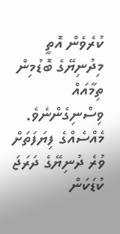ކުރެވެން އޮތީ މިދުނިޔޭގެ ބޮޑުމިން ތިމާއައް ވިސްނިގެންނެވެ. މެއްސެއްގެ ފިޔަފަތަށް ވުރެ ދުނިޔޭގެ ދަރަޖަ ކުޑަކަން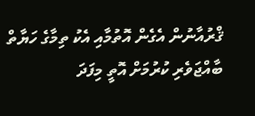ޤްރުއާނުން އެގެން އޮތުމާއި އެކު ތިމާގެ ހަޔާތް ބާއްޖަވެރި ކުރުމަށް އޮތީ މިފަދަ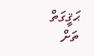ޙަޤީގަތް ތަށް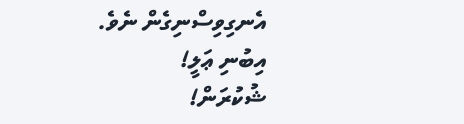އެނގިވިސްނިގެން ނެވެ.
އިބުނި ޢަލީ!
ޝުކުރަން!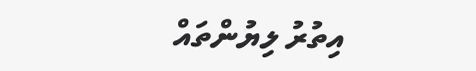އިތުރު ލިޔުންތައް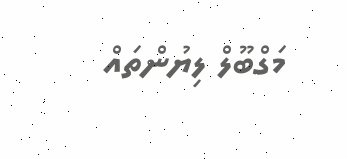މަގްބޫލް ލިޔުންތައް